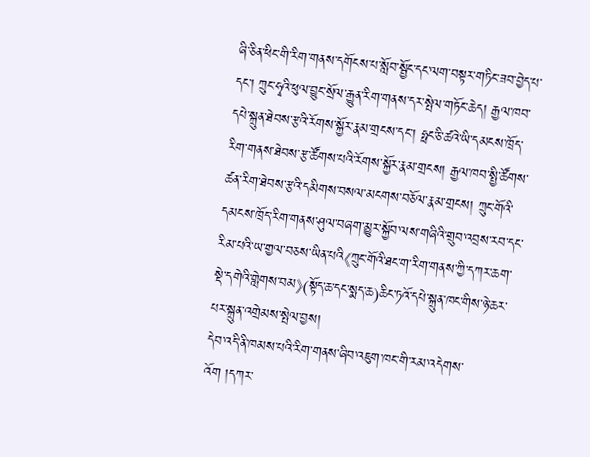ཞི་ཅིན་ཕིང་གི་རིག་གནས་དགོངས་པ་སློབ་སྦྱོང་དང་ལག་བསྟར་གཏིང་ཟབ་བྱེད་པ་དང་། ཀྲུང་ཧྭའི་ཕུལ་བྱུང་སྲོལ་རྒྱུན་རིག་གནས་དར་སྤེལ་གཏོང་ཆེད། རྒྱལ་ཁབ་དཔེ་སྐྲུན་ཐེབས་རྩའི་རོགས་སྐྱོར་རྣམ་གྲངས་དང་། ཧྥང་ཅི་ཚའེ་ཡི་དམངས་ཁྲོད་རིག་གནས་ཐེབས་རྩ་ཚོགས་པའི་རོགས་སྐྱོར་རྣམ་གྲངས། རྒྱལ་ཁབ་སྤྱི་ཚོགས་ཚན་རིག་ཐེབས་རྩའི་དམིགས་བསལ་མངགས་བཅོལ་རྣམ་གྲངས། ཀྲུང་གོའི་དམངས་ཁྲོད་རིག་གནས་ཤུལ་བཞག་མྱུར་སྐྱོབ་ལས་གཞིའི་གྲུབ་འབྲས་རབ་དང་རིམ་པའི་ཡ་གྱལ་བཅས་ཡིན་པའི《ཀྲུང་གོའི་ཐང་ག་རིག་གནས་ཀྱི་དཀར་ཆག་སྡེ་དགེའི་གླེགས་བམ》(སྟོད་ཆ་དང་སྨད་ཆ)ཆིང་ཏའོ་དཔེ་སྐྲུན་ཁང་གིས་ཉེ་ཆར་པར་སྐྲུན་འགྲེམས་སྤེལ་བྱས།
དེབ་འདི་ནི་ཁམས་པའི་རིག་གནས་ཞིབ་འཇུག་ཁང་གི་རམ་འདེགས་འོག །དཀར་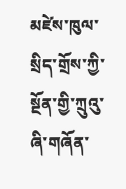མཛེས་ཁུལ་སྲིད་གྲོས་ཀྱི་སྔོན་གྱི་ཀྲུའུ་ཞི་གཞོན་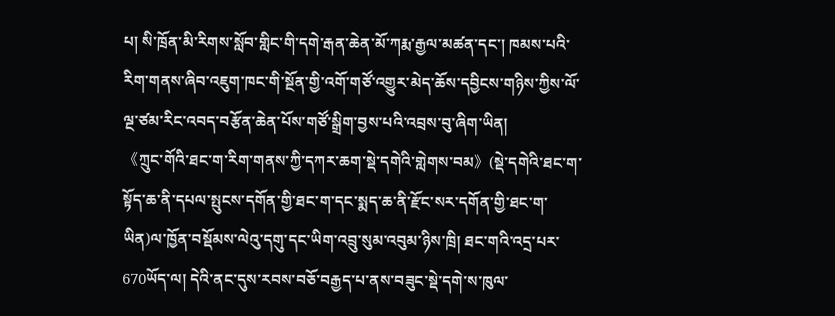པ། སི་ཁྲོན་མི་རིགས་སློབ་གླིང་གི་དགེ་རྒན་ཆེན་མོ་ཀརྨ་རྒྱལ་མཚན་དང་། ཁམས་པའི་རིག་གནས་ཞིབ་འཇུག་ཁང་གི་སྔོན་གྱི་འགོ་གཙོ་འགྱུར་མེད་ཆོས་དབྱིངས་གཉིས་ཀྱིས་ལོ་ལྔ་ཙམ་རིང་འབད་བརྩོན་ཆེན་པོས་གཙོ་སྒྲིག་བྱས་པའི་འབྲས་བུ་ཞིག་ཡིན།
《ཀྲུང་གོའི་ཐང་ག་རིག་གནས་ཀྱི་དཀར་ཆག་སྡེ་དགེའི་གླེགས་བམ》(སྡེ་དགེའི་ཐང་ག་སྟོད་ཆ་ནི་དཔལ་སྤུངས་དགོན་གྱི་ཐང་ག་དང་སྨད་ཆ་ནི་རྫོང་སར་དགོན་གྱི་ཐང་ག་ཡིན)ལ་ཁྱོན་བསྡོམས་ལེའུ་དགུ་དང་ཡིག་འབྲུ་སུམ་འབུམ་ཉིས་ཁྲི། ཐང་གའི་འདྲ་པར་670ཡོད་ལ། དེའི་ནང་དུས་རབས་བཅོ་བརྒྱད་པ་ནས་བཟུང་སྡེ་དགེ་ས་ཁུལ་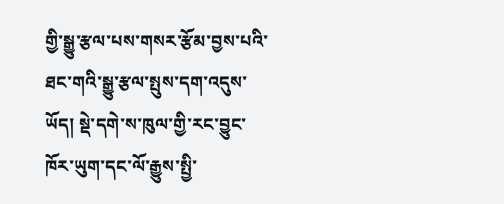གྱི་སྒྱུ་རྩལ་པས་གསར་རྩོམ་བྱས་པའི་ཐང་གའི་སྒྱུ་རྩལ་སྤུས་དག་འདུས་ཡོད། སྡེ་དགེ་ས་ཁུལ་གྱི་རང་བྱུང་ཁོར་ཡུག་དང་ལོ་རྒྱུས་སྤྱི་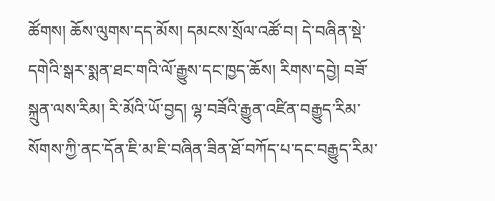ཚོགས། ཆོས་ལུགས་དད་མོས། དམངས་སྲོལ་འཚོ་བ། དེ་བཞིན་སྡེ་དགེའི་སྒར་སྨན་ཐང་གའི་ལོ་རྒྱུས་དང་ཁྱད་ཆོས། རིགས་དབྱེ། བཟོ་སྐྲུན་ལས་རིམ། རི་མོའི་ཡོ་བྱད། ལྷ་བཟོའི་རྒྱུན་འཛིན་བརྒྱུད་རིམ་སོགས་ཀྱི་ནང་དོན་ཇི་མ་ཇི་བཞིན་ཟིན་ཐོ་བཀོད་པ་དང་བརྒྱུད་རིམ་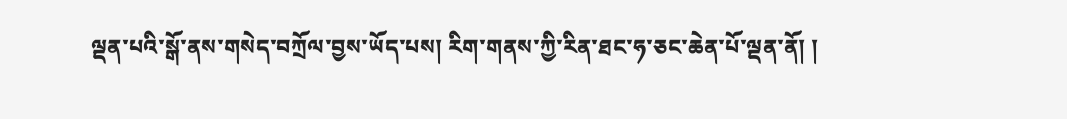ལྡན་པའི་སྒོ་ནས་གསེད་བཀྲོལ་བྱས་ཡོད་པས། རིག་གནས་ཀྱི་རིན་ཐང་ཧ་ཅང་ཆེན་པོ་ལྡན་ནོ། །